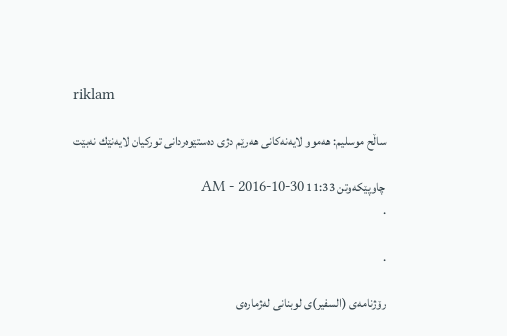riklam

ساڵح موسلیم: هه‌موو لایه‌نه‌كانی هه‌رێم دژی ده‌ستێوه‌ردانی توركیان لایه‌نێك نه‌بێت

چاوپێکەوتن 11:33 AM - 2016-10-30
.

.

رۆژنامه‌ی (السفیر)ی لوبنانی له‌ژماره‌ی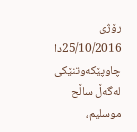رۆژی 25/10/2016دا چاوپێكه‌وتنێكی له‌گه‌ڵ ساڵح موسلیم،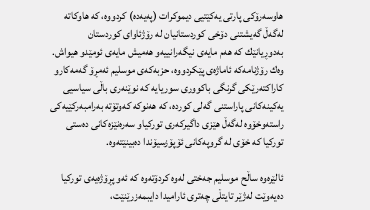هاوسه‌رۆكی پارتی یه‌كێتیی دیموكرات (په‌یه‌ده‌) كردووه‌، كه‌ هاوكاته‌ له‌گه‌ڵ گه‌یشتنی دۆخی كوردستانیان له‌ رۆژئاوای كوردستان به‌دوڕیانێك كه‌ هه‌م مایه‌ی نیگه‌رانییه‌و هه‌میش مایه‌ی ئومێد‌و هیواش.
وه‌ك رۆژنامه‌كه‌ ئاماژه‌ی پێكردووه‌، حزبه‌كه‌ی موسلیم ئه‌مڕۆ گه‌مه‌كار‌و كاراكته‌رێكی گرنگی باكووری سوریایه‌ كه‌ نوێنه‌ری باڵی سیاسیی یه‌كینه‌كانی پاراستنی گه‌لی كورده‌، كه‌ هه‌نوكه‌ كه‌وتۆته‌ به‌رامبه‌ركێیه‌كی راسته‌وخۆوه‌ له‌گه‌ڵ هێزی داگیركه‌ری توركیا‌و سه‌ره‌نێزه‌كانی ده‌ستی توركیا كه‌ خۆی له‌ گروپه‌كانی ئۆپۆزسیۆندا ده‌بینێته‌وه‌.

ئالێره‌وه‌ ساڵح موسلیم جه‌ختی له‌وه‌ كردۆته‌وه‌ كه‌ ئه‌و پڕۆژه‌یه‌ی توركیا ده‌یه‌وێت له‌ژێر تایتڵی چه‌تری ئارامیدا دایبمه‌زرێنێت،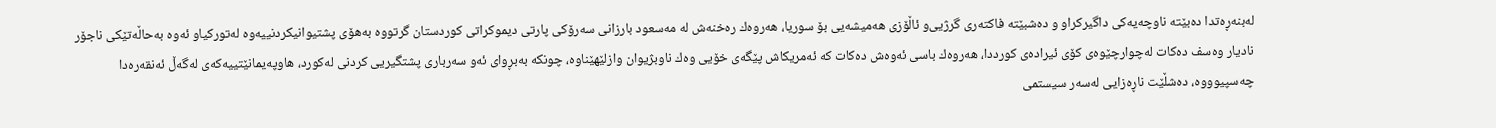له‌بنه‌ڕه‌تدا ده‌بێته‌ ناوچه‌یه‌كی داگیركراو و ده‌شبێته‌ فاكته‌ری گرژیی‌و ئاڵۆزی هه‌میشه‌یی بۆ سوریا، هه‌روه‌ك ره‌خنه‌ش له‌ مه‌سعود بارزانی سه‌رۆكی پارتی دیموكراتی كوردستان گرتووه‌ به‌هۆی پشتیوانیكردنییه‌وه‌ له‌توركیا‌و ئه‌وه‌ به‌حاڵه‌تێكی ناجۆر نادیار وه‌سف ده‌كات له‌چوارچێوه‌ی كۆی ئیراده‌ی كورددا، هه‌روه‌ك باسی ئه‌وه‌ش ده‌كات كه‌ ئه‌مریكاش پێگه‌ی خۆیی وه‌ك ناوبژیوان وازلێهێناوه‌، چونكه‌ به‌بڕوای ئه‌و سه‌رباری پشتگیریی كردنی له‌كورد، هاوپه‌یمانێتییه‌كه‌ی له‌گه‌ڵ ئه‌نقه‌ره‌دا چه‌سپیوووه‌، ده‌شڵێت ناڕه‌زایی له‌سه‌ر سیستمی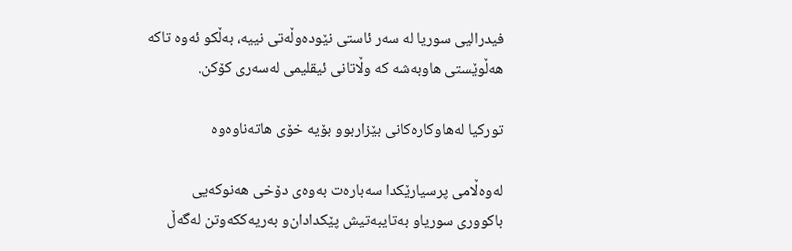فیدرالیی سوریا له‌ سه‌ر ئاستی نێوده‌وڵه‌تی نییه‌، به‌ڵكو ئه‌وه‌ تاكه‌ هه‌ڵوێستی هاوبه‌شه‌ كه‌ وڵاتانی ئیقلیمی له‌سه‌ری كۆكن.

توركیا له‌هاوكاره‌كانی بێزاربوو بۆیه‌ خۆی هاته‌ناوه‌وه‌

له‌وه‌ڵامی پرسیارێكدا سه‌باره‌ت به‌وه‌ی دۆخی هه‌نوكه‌یی باكووری سوریا‌و به‌تایبه‌تیش پێكدادان‌و به‌ریه‌ككه‌وتن له‌گه‌ڵ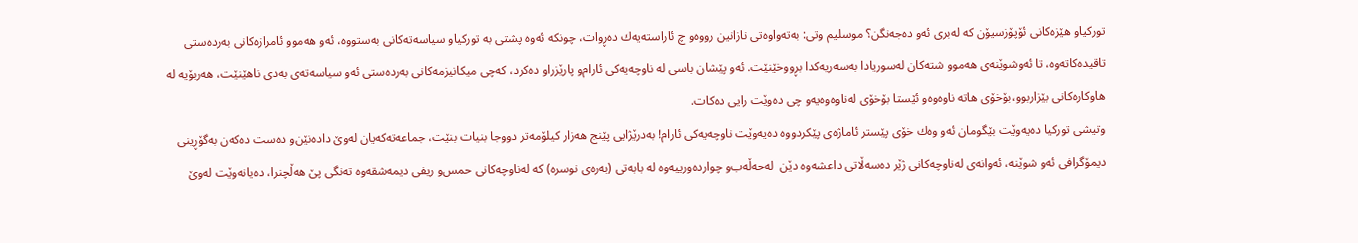توركیا‌و هێزه‌كانی ئۆپۆزسیۆن كه‌ له‌بری ئه‌و ده‌جه‌نگن؟ موسلیم وتی: به‌ته‌واوه‌تی نازانین رووه‌و چ ئاراسته‌یه‌ك ده‌ڕوات، چونكه‌ ئه‌وه‌ پشتی به‌ توركیا‌و سیاسه‌ته‌كانی به‌ستووه‌، ئه‌و هه‌موو ئامرازه‌كانی به‌رده‌ستی تاقیده‌كاته‌وه‌، تا ئه‌وشوێنه‌ی هه‌موو شته‌كان له‌سوریادا به‌سه‌ریه‌كدا بڕووخێنێت. ئه‌و پێشان باسی له‌ ناوچه‌یه‌كی ئارام‌و پارێزراو ده‌كرد، كه‌چی میكانیزمه‌كانی به‌رده‌ستی ئه‌و سیاسه‌ته‌ی به‌دی ناهێنێت، هه‌ربۆیه‌ له‌ هاوكاره‌كانی بێزاربوو،بۆخۆی هاته‌ ناوه‌وه‌‌و ئێستا بۆخۆی له‌ناوه‌وه‌یه‌‌و چی ده‌وێت رایی ده‌كات.
وتیشی توركیا ده‌یه‌وێت بێگومان ئه‌و وه‌ك خۆی پێستر ئاماژه‌ی پێكردووه‌ ده‌یه‌وێت ناوچه‌یه‌كی ئارام! به‌درێژایی پێنج هه‌زار كیلۆمه‌تر دووجا بنیات بنێت، جماعه‌ته‌كه‌یان له‌وێ داده‌نێن‌و ده‌ست ده‌كه‌ن به‌گۆڕینی دیمۆگرافی ئه‌و شوێنه‌، ئه‌وانه‌ی له‌ناوچه‌كانی ژێر ده‌سه‌ڵاتی داعشه‌وه‌ دێن  له‌حه‌ڵه‌ب‌و چوارده‌ورییه‌وه‌ له‌ بابه‌تی (به‌ره‌ی نوسره‌) كه‌ له‌ناوچه‌كانی حمس‌و ریفی دیمه‌شقه‌وه‌ ته‌نگی پێ هه‌ڵچنرا، ده‌یانه‌وێت له‌وێ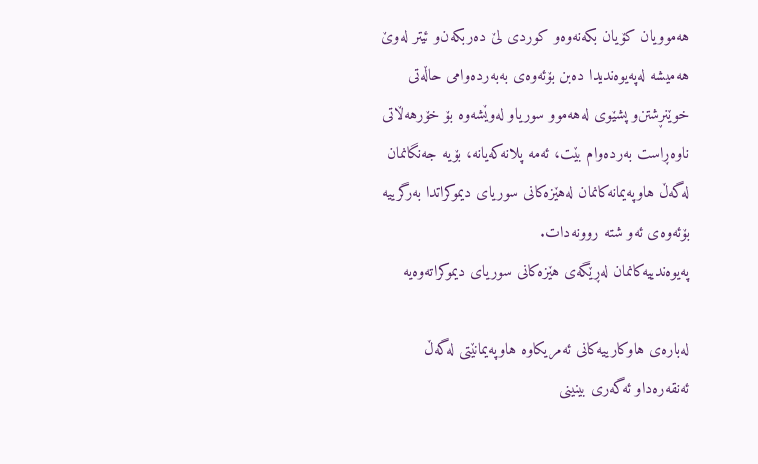هه‌موویان كۆیان بكه‌نه‌وه‌‌و كوردی لێ ده‌ربكه‌ن‌و ئیتر له‌وێ هه‌میشه‌ له‌په‌یوه‌ندیدا ده‌بن بۆئه‌وه‌ی به‌به‌رده‌وامی حاڵه‌تی خوێنڕشتن‌و پشێوی له‌هه‌موو سوریا‌و له‌وێشه‌وه‌ بۆ خۆرهه‌ڵاتی ناوه‌ڕاست به‌رده‌وام بێت، ئه‌مه‌ پلانه‌كه‌یانه‌، بۆیه‌ جه‌نگانمان له‌گه‌ڵ هاوپه‌یمانه‌كانمان له‌هێزه‌كانی سوریای دیموكراتدا به‌رگرییه‌ بۆئه‌وه‌ی ئه‌و شته‌ روونه‌دات.
په‌یوه‌ندییه‌كانمان له‌ڕێگه‌ی هێزه‌كانی سوریای دیموكراته‌وه‌یه‌

له‌باره‌ی هاوكارییه‌كانی ئه‌مریكا‌وه‌ هاوپه‌یمانێتی له‌گه‌ڵ ئه‌نقه‌ره‌دا‌و ئه‌گه‌ری بینینی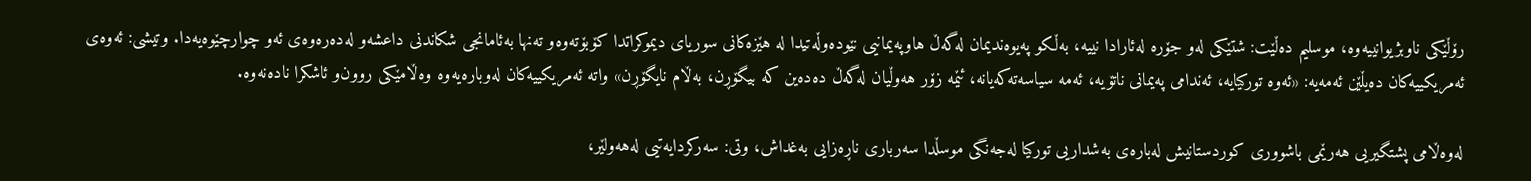رۆڵێكی ناوبژیوانییه‌وه‌، موسلیم ده‌ڵێت: شتێكی له‌و جۆره‌ له‌ئارادا نییه‌، به‌ڵكو په‌یوه‌ندیمان له‌گه‌ڵ هاوپه‌یمانیی نێوده‌وڵه‌تیدا له‌ هێزه‌كانی سوریای دیموكراتدا كۆبۆته‌وه‌و ته‌نها به‌ئامانجی شكاندنی داعشه‌‌و له‌ده‌ره‌وه‌ی ئه‌و چوارچێوه‌یه‌دا. وتیشی: ئه‌وه‌ی ئه‌مریكییه‌كان ده‌یڵێن ئه‌مه‌یه‌: «ئه‌وه‌ توركیایه‌، ئه‌ندامی په‌یمانی ناتۆیه‌، ئه‌مه‌ سیاسه‌ته‌كه‌یانه‌، ئێمه‌ زۆر هه‌وڵیان له‌گه‌ڵ ده‌ده‌ین كه‌ بیگۆڕن، به‌ڵام نایگۆڕن» واته‌ ئه‌مریكییه‌كان له‌وباره‌یه‌وه‌ وه‌ڵامێكی روون‌و ئاشكرا ناده‌نه‌وه‌.

له‌وه‌ڵامی پشتگیریی هه‌رێمی باشووری كوردستانیش له‌باره‌ی به‌شداریی توركیا له‌جه‌نگی موسڵدا سه‌رباری ناڕه‌زایی به‌غداش، وتی: سه‌ركردایه‌تیی له‌هه‌ولێر،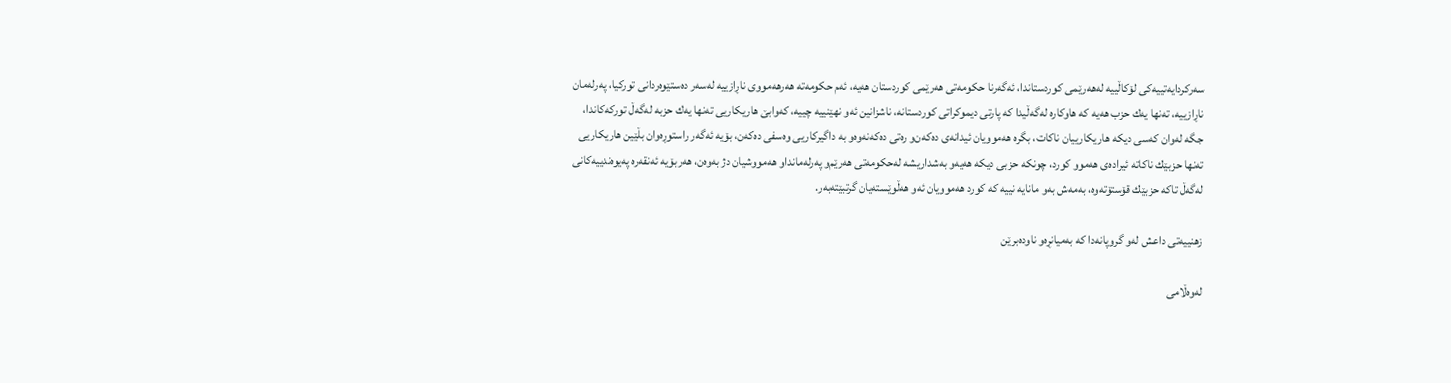سه‌ركردایه‌تییه‌كی لۆكاڵییه‌ له‌هه‌رێمی كوردستاندا، ئه‌گه‌رنا حكومه‌تی هه‌رێمی كوردستان هه‌یه‌، ئه‌م حكومه‌ته‌ هه‌رهه‌مووی ناڕازییه‌ له‌سه‌ر ده‌ستێوه‌ردانی توركیا، په‌رله‌مان ناڕازییه‌، ته‌نها یه‌ك حزب هه‌یه‌ كه‌ هاوكاره‌ له‌گه‌ڵیدا كه‌ پارتی دیموكراتی كوردستانه‌، ناشزانین ئه‌و نهێنییه‌ چییه‌، كه‌وابێ هاریكاریی ته‌نها یه‌ك حزبه‌ له‌گه‌ڵ توركه‌كاندا، جگه‌ له‌وان كه‌سی دیكه‌ هاریكارییان ناكات، بگره‌ هه‌موویان ئیدانه‌ی ده‌كه‌ن‌و ره‌تی ده‌كه‌نه‌وه‌و به‌ داگیركاریی وه‌سفی ده‌كه‌ن، بۆیه‌ ئه‌گه‌ر راستوڕه‌وان بڵێین هاریكاریی ته‌نها حزبێك ناكاته‌ ئیراده‌ی هه‌موو كورد، چونكه‌ حزبی دیكه‌ هه‌یه‌و به‌شداریشه‌ له‌حكومه‌تی هه‌رێم‌و په‌رله‌ماندا‌و هه‌مووشیان دژ به‌وه‌ن، هه‌ربۆیه‌ ئه‌نقه‌ره‌ په‌یوه‌ندییه‌كانی له‌گه‌ڵ تاكه‌ حزبێك قۆستۆته‌وه‌، به‌مه‌ش به‌و مانایه‌ نییه‌ كه‌ كورد هه‌موویان ئه‌و هه‌ڵوێسته‌یان گرتبێته‌به‌ر.

زهنییه‌تی داعش له‌و گروپانه‌دا كه‌ به‌میانڕه‌و ناوده‌برێن

له‌وه‌ڵامی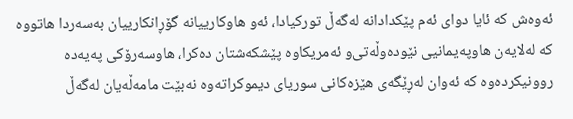ئه‌وه‌ش كه‌ ئایا دوای ئه‌م پێكدادانه‌ له‌گه‌ڵ توركیادا، ئه‌و هاوكارییانه‌ گۆڕانكارییان به‌سه‌ردا هاتووه‌ كه‌ له‌لایه‌ن هاوپه‌یمانیی نێوده‌وڵه‌تی‌و ئه‌مریكاوه‌ پێشكه‌شتان ده‌كرا، هاوسه‌رۆكی په‌یه‌ده‌ روونیكرده‌وه‌ كه‌ ئه‌وان له‌ڕێگه‌ی هێزه‌كانی سوریای دیموكراته‌وه‌ نه‌بێت مامه‌ڵه‌یان له‌گه‌ڵ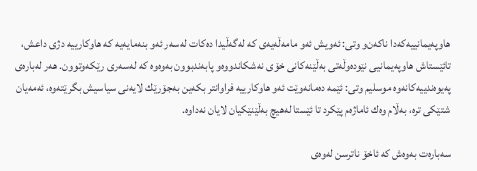هاوپه‌یمانییه‌كه‌دا ناكه‌ن‌و وتی: ئه‌ویش ئه‌و مامه‌ڵه‌یه‌ی كه‌ له‌گه‌ڵیدا ده‌كات له‌سه‌ر ئه‌و بنه‌مایه‌یه‌ كه‌ هاوكارییه‌ دژی داعش، تائێستاش هاوپه‌یمانیی نێوده‌وڵه‌تی به‌ڵێنه‌كانی خۆی نه‌شكاندووه‌‌و پابه‌ندبوون به‌وه‌وه‌ كه‌ له‌سه‌ری رێكه‌وتوون. هه‌ر له‌باره‌ی په‌یوه‌ندییه‌كانه‌وه‌ موسلیم وتی: ئێمه‌ ده‌مانه‌وێت ئه‌و هاوكارییه‌ فراوانتر بكه‌ین به‌جۆرێك لایه‌نی سیاسیش بگرێته‌وه‌، ئه‌مه‌یان شتێكی تره‌، به‌ڵام وه‌ك ئاماژه‌م پێكرد تا ئێستا له‌هیچ به‌ڵێنێكیان لایان نه‌داوه‌.

سه‌باره‌ت به‌وه‌ش كه‌ ئاخۆ ناترسن له‌وه‌ی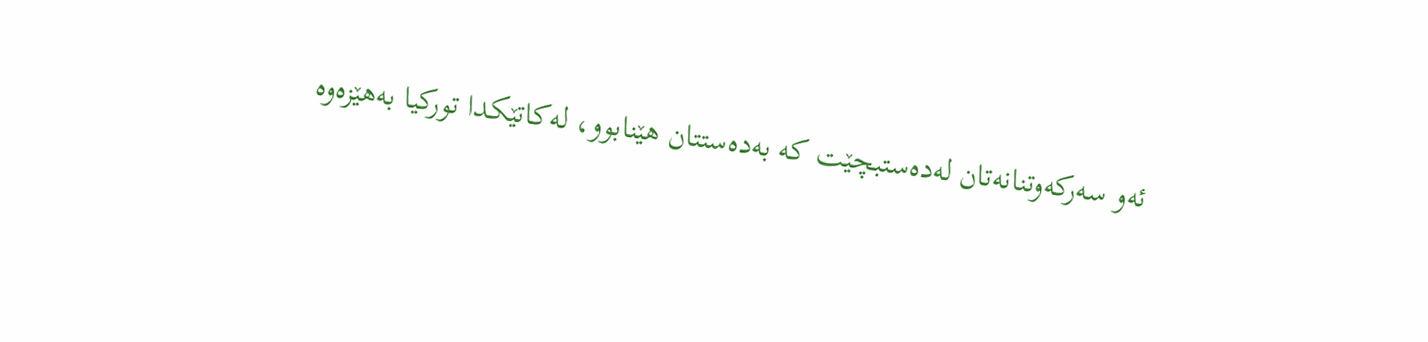ئه‌و سه‌ركه‌وتنانه‌تان له‌ده‌ستبچێت كه‌ به‌ده‌ستتان هێنابوو، له‌كاتێكدا توركیا به‌هێزه‌وه‌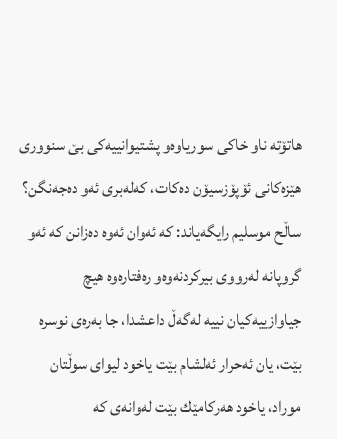هاتۆته‌ ناو خاكی سوریاوه‌‌و پشتیوانییه‌كی بێ سنووری هێزه‌كانی ئۆپۆزسیۆن ده‌كات، كه‌له‌بری ئه‌و ده‌جه‌نگن؟ ساڵح موسلیم رایگه‌یاند: كه‌ ئه‌وان ئه‌وه‌ ده‌زانن كه‌ ئه‌و گروپانه‌ له‌رووی بیركردنه‌وه‌و ره‌فتاره‌وه‌ هیچ جیاوازییه‌كیان نییه‌ له‌گه‌ڵ داعشدا، جا به‌ره‌ی نوسره‌ بێت، یان ئه‌حرار ئه‌لشام بێت یاخود لیوای سوڵتان موراد، یاخود هه‌ركامێك بێت له‌وانه‌ی كه‌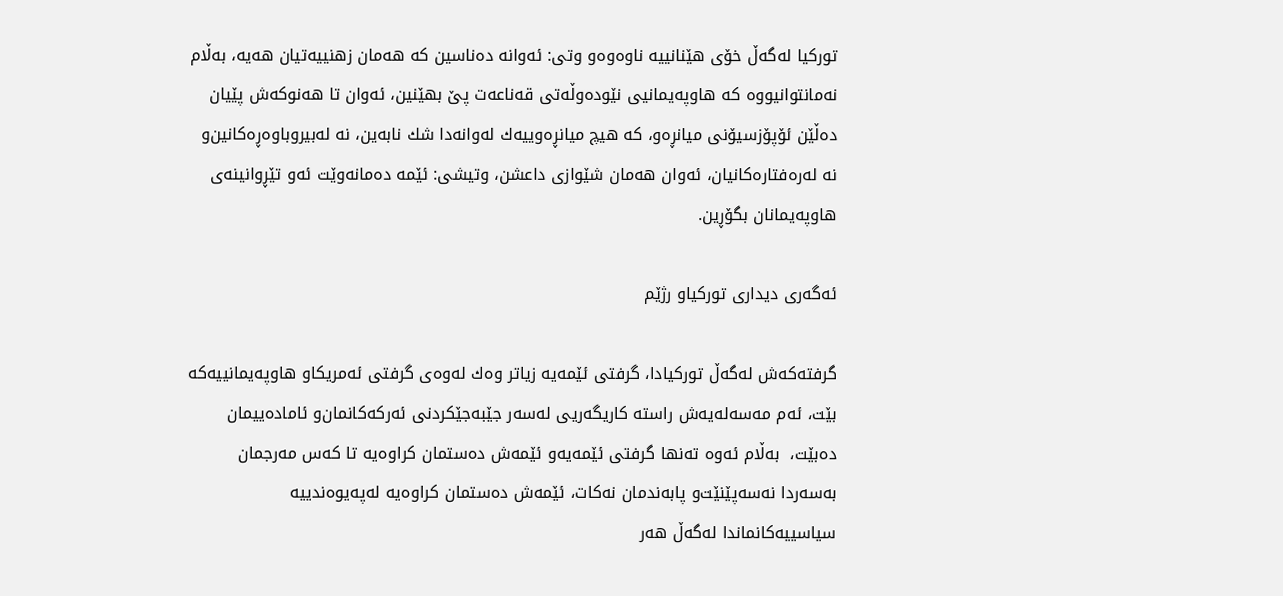توركیا له‌گه‌ڵ خۆی هێنانییه‌ ناوه‌وه‌‌و وتی: ئه‌وانه‌ ده‌ناسین كه‌ هه‌مان زهنییه‌تیان هه‌یه‌، به‌ڵام نه‌مانتوانیووه‌ كه‌ هاوپه‌یمانیی نێوده‌وڵه‌تی قه‌ناعه‌ت پێ بهێنین، ئه‌وان تا هه‌نوكه‌ش پێیان ده‌ڵێن ئۆپۆزسیۆنی میانڕه‌و، كه‌ هیچ میانڕه‌وییه‌ك له‌وانه‌دا شك نابه‌ین، نه‌ له‌بیروباوه‌ڕه‌كانین‌و نه‌ له‌ره‌فتاره‌كانیان، ئه‌وان هه‌مان شێوازی داعشن، وتیشی: ئێمه‌ ده‌مانه‌وێت ئه‌و تێڕوانینه‌ی هاوپه‌یمانان بگۆڕین.

ئه‌گه‌ری دیداری توركیا‌و رژێم

گرفته‌كه‌ش له‌گه‌ڵ توركیادا، گرفتی ئێمه‌یه‌ زیاتر وه‌ك له‌وه‌ی گرفتی ئه‌مریكاو هاوپه‌یمانییه‌كه‌ بێت، ئه‌م مه‌سه‌له‌یه‌ش راسته‌ كاریگه‌ریی له‌سه‌ر جێبه‌جێكردنی ئه‌ركه‌كانمان‌و ئاماده‌ییمان ده‌بێت،  به‌ڵام ئه‌وه‌ ته‌نها گرفتی ئێمه‌یه‌‌و ئێمه‌ش ده‌ستمان كراوه‌یه‌ تا كه‌س مه‌رجمان  به‌سه‌ردا نه‌سه‌پێنێت‌و پابه‌ندمان نه‌كات، ئێمه‌ش ده‌ستمان كراوه‌یه‌ له‌په‌یوه‌ندییه‌ سیاسییه‌كانماندا له‌گه‌ڵ هه‌ر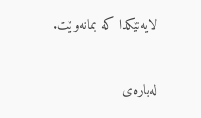لایه‌نێكدا كه‌ بمانه‌وێت.

له‌باره‌ی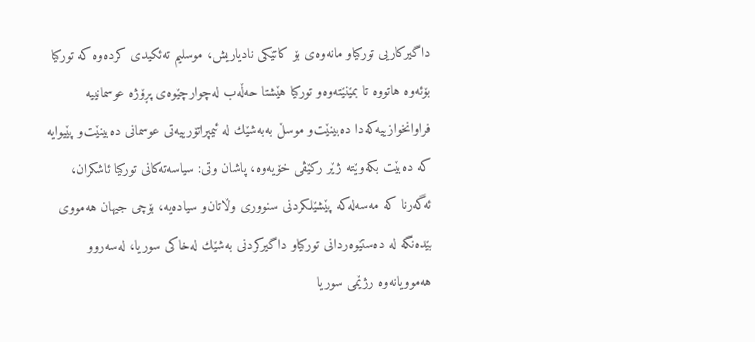داگیركاریی توركیاو مانه‌وه‌ی بۆ كاتێكی نادیاریش، موسلیم ته‌ئكیدی كرده‌وه‌ كه‌ توركیا بۆئه‌وه‌ هاتووه‌ تا بمێنێته‌وه‌‌و توركیا هێشتا حه‌ڵه‌ب له‌چوارچێوه‌ی پڕۆژه‌ عوسمانییه‌ فراوانخوازییه‌كه‌دا ده‌بینێت‌و موسڵ به‌به‌شێك له‌ ئیمپراتۆرییه‌تی عوسمانی ده‌بینێت‌و پێیوایه‌ كه‌ ده‌بێت بكه‌وێته‌ ژێر ركێڤی خۆیه‌وه‌، پاشان وتی: سیاسه‌ته‌كانی توركیا ئاشكران، ئه‌گه‌رنا كه‌ مه‌سه‌له‌كه‌ پێشێلكردنی سنووری وڵاتان‌و سیاده‌یه‌، بۆچی جیهان هه‌مووی بێده‌نگه‌ له‌ ده‌ستێوه‌ردانی توركیا‌و داگیركردنی به‌شێك له‌خاكی سوریا، له‌سه‌روو هه‌موویانه‌وه‌ رژێمی سوریا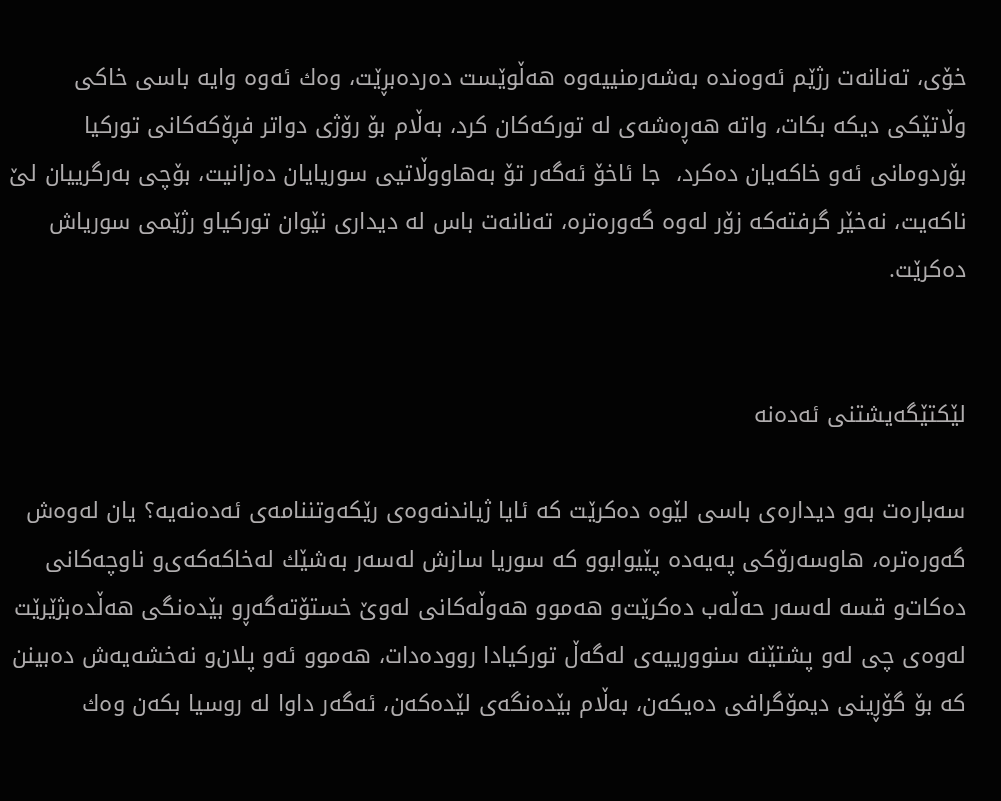خۆی، ته‌نانه‌ت رژێم ئه‌وه‌نده‌ به‌شه‌رمنییه‌وه‌ هه‌ڵوێست ده‌رده‌بڕێت، وه‌ك ئه‌وه‌ وایه‌ باسی خاكی وڵاتێكی دیكه‌ بكات، واته‌ هه‌ڕه‌شه‌ی له‌ توركه‌كان كرد، به‌ڵام بۆ رۆژی دواتر فڕۆكه‌كانی توركیا بۆردومانی ئه‌و خاكه‌یان ده‌كرد،  جا ئاخۆ ئه‌گه‌ر تۆ به‌هاووڵاتیی سوریایان ده‌زانیت، بۆچی به‌رگرییان لێ ناكه‌یت، نه‌خێر گرفته‌كه‌ زۆر له‌وه‌ گه‌وره‌تره‌، ته‌نانه‌ت باس له‌ دیداری نێوان توركیا‌و رژێمی سوریاش ده‌كرێت.


لێكتێگه‌یشتنی ئه‌ده‌نه‌

سه‌باره‌ت به‌و دیداره‌ی باسی لێوه‌ ده‌كرێت كه‌ ئایا ژیاندنه‌وه‌ی رێكه‌وتننامه‌ی ئه‌ده‌نه‌یه‌؟ یان له‌وه‌ش گه‌وره‌تره‌، هاوسه‌رۆكی په‌یه‌ده‌ پێیوابوو كه‌ سوریا سازش له‌سه‌ر به‌شێك له‌خاكه‌كه‌ی‌و ناوچه‌كانی ده‌كات‌و قسه‌ له‌سه‌ر حه‌ڵه‌ب ده‌كرێت‌و هه‌موو هه‌وڵه‌كانی له‌وێ خستۆته‌گه‌ڕ‌و بێده‌نگی هه‌ڵده‌بژێرێت له‌وه‌ی چی له‌و پشتێنه‌ سنوورییه‌ی له‌گه‌ڵ توركیادا رووده‌دات، هه‌موو ئه‌و پلان‌و نه‌خشه‌یه‌ش ده‌بینن كه‌ بۆ گۆڕینی دیمۆگرافی ده‌یكه‌ن، به‌ڵام بێده‌نگه‌ی لێده‌كه‌ن، ئه‌گه‌ر داوا له‌ روسیا بكه‌ن وه‌ك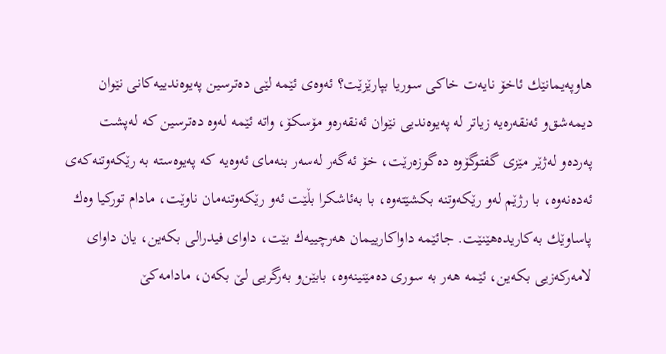هاوپه‌یمانێك ئاخۆ نایه‌ت خاكی سوریا بپارێزێت؟ ئه‌وه‌ی ئێمه‌ لێی ده‌ترسین په‌یوه‌ندییه‌كانی نێوان دیمه‌شق‌و ئه‌نقه‌ره‌یه‌ زیاتر له‌ په‌یوه‌ندیی نێوان ئه‌نقه‌ره‌و مۆسكۆ، واته‌ ئێمه‌ له‌وه‌ ده‌ترسین كه‌ له‌پشت په‌رده‌و له‌ژێر مێزی گفتوگۆوه‌ ده‌گوزه‌رێت، خۆ ئه‌گه‌ر له‌سه‌ر بنه‌مای ئه‌وه‌یه‌ كه‌ په‌یوه‌سته‌ به‌ رێكه‌وتنه‌كه‌ی ئه‌ده‌نه‌وه‌، با رژێم له‌و رێكه‌وتنه‌ بكشێته‌وه‌، با به‌ئاشكرا بڵێت ئه‌و رێكه‌وتنه‌مان ناوێت، مادام توركیا وه‌ك پاساوێك به‌كاریده‌هێنێت. جائێمه‌ داواكارییمان هه‌رچییه‌ك بێت، داوای فیدرالی بكه‌ین، یان داوای لامه‌ركه‌زیی بكه‌ین، ئێمه‌ هه‌ر به‌ سوری ده‌مێنینه‌وه‌، بابێن‌و به‌رگریی لێ بكه‌ن، مادامه‌كێ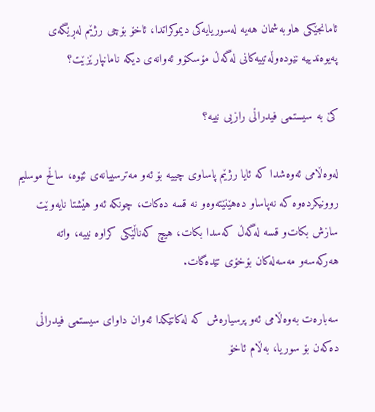ئامانجێكی هاوبه‌شمان هه‌یه‌ له‌سوریایه‌كی دیموكراتدا، ئاخۆ بۆچی رژێم له‌ڕێگه‌ی په‌یوه‌ندییه‌ نێوده‌وڵه‌تییه‌كانی له‌گه‌ڵ مۆسكۆو ئه‌وانه‌ی دیكه‌ نامانپارێزێت؟

كێ به‌ سیستمی فیدراڵی رازیی نییه‌؟

له‌وه‌ڵامی ئه‌وه‌شدا كه‌ ئایا رژێم پاساوی چییه‌ بۆ ئه‌و مه‌ترسییانه‌ی ئێوه‌، ساڵح موسلیم روونیكرده‌وه‌ كه‌ نه‌پاساو ده‌هێنێته‌وه‌و نه‌ قسه‌ ده‌كات، چونكه‌ ئه‌و هێشتا نایه‌وێت سازش بكات‌و قسه‌ له‌گه‌ڵ كه‌سدا بكات، هیچ كه‌ناڵێكی كراوه‌ نییه‌، واته‌ هه‌ركه‌سه‌و مه‌سه‌له‌كان بۆخۆی تێده‌گات.

سه‌باره‌ت به‌وه‌ڵامی ئه‌و پرسیاره‌ش كه‌ له‌كاتێكدا ئه‌وان داوای سیستمی فیدراڵی ده‌كه‌ن بۆ سوریا، به‌ڵام ئاخۆ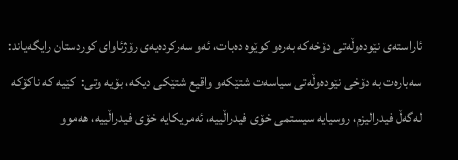ئاراسته‌ی نێوده‌وڵه‌تی دۆخه‌كه‌ به‌ره‌و كوێوه‌ ده‌بات، ئه‌و سه‌ركرده‌یه‌ی رۆژئاوای كوردستان رایگه‌یاند: سه‌باره‌ت به‌ دۆخی نێوده‌وڵه‌تی سیاسه‌ت شتێكه‌و واقیع شتێكی دیكه‌، بۆیه‌ وتی:  كێیه‌ كه‌ ناكۆكه‌ له‌گه‌ڵ فیدرالیزم، روسیایه‌ سیستمی خۆی فیدراڵییه‌، ئه‌مریكایه‌ خۆی فیدراڵییه‌، هه‌موو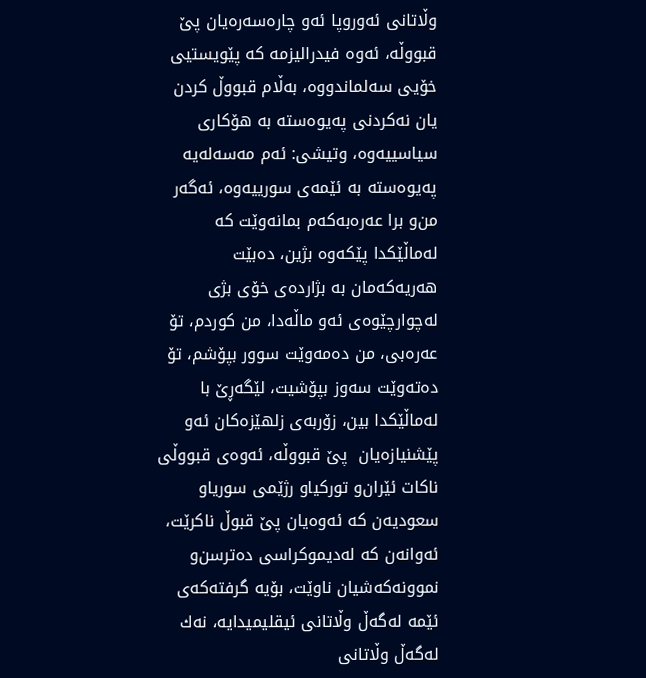وڵاتانی ئه‌وروپا ئه‌و چاره‌سه‌ره‌یان پێ قبووڵه‌، ئه‌وه‌ فیدرالیزمه‌ كه‌ پێویستیی خۆیی سه‌لماندووه‌، به‌ڵام قبووڵ كردن یان نه‌كردنی په‌یوه‌سته‌ به‌ هۆكاری سیاسییه‌وه‌، وتیشی: ئه‌م مه‌سه‌له‌یه‌ په‌یوه‌سته‌ به‌ ئێمه‌ی سورییه‌وه‌، ئه‌گه‌ر من‌و برا عه‌ره‌به‌كه‌م بمانه‌وێت كه‌ له‌ماڵێكدا پێكه‌وه‌ بژین، ده‌بێت هه‌ریه‌كه‌مان به‌ بژارده‌ی خۆی بژی له‌چوارچێوه‌ی ئه‌و ماڵه‌دا، من كوردم، تۆ عه‌ره‌بی، من ده‌مه‌وێت سوور بپۆشم، تۆ ده‌ته‌وێت سه‌وز بپۆشیت، لێگه‌ڕێ با له‌ماڵێكدا بین، زۆربه‌ی زلهێزه‌كان ئه‌و پێشنیازه‌یان  پێ قبووڵه‌، ئه‌وه‌ی قبووڵی ناكات ئێران‌و توركیا‌و رژێمی سوریا‌و سعودیه‌ن كه‌ ئه‌وه‌یان پێ قبوڵ ناكرێت، ئه‌وانه‌ن كه‌ له‌دیموكراسی ده‌ترسن‌و نموونه‌كه‌شیان ناوێت، بۆیه‌ گرفته‌كه‌ی ئێمه‌ له‌گه‌ڵ وڵاتانی ئیقلیمیدایه‌، نه‌ك له‌گه‌ڵ وڵاتانی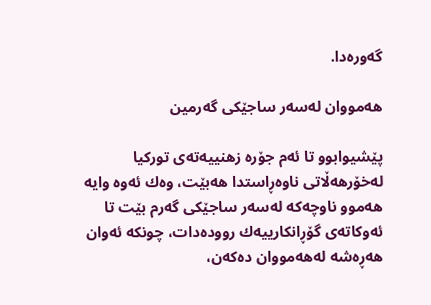گه‌وره‌دا.

هه‌مووان له‌سه‌ر ساجێكی گه‌رمین

پێشیوابوو تا ئه‌م جۆره‌ زهنییه‌ته‌ی توركیا له‌خۆرهه‌ڵاتی ناوه‌ڕاستدا هه‌بێت، وه‌ك ئه‌وه‌ وایه‌ هه‌موو ناوچه‌كه‌ له‌سه‌ر ساجێكی گه‌رم بێت تا ئه‌وكاته‌ی گۆڕانكارییه‌ك رووده‌دات، چونكه‌ ئه‌وان هه‌ڕه‌شه‌ له‌هه‌مووان ده‌كه‌ن،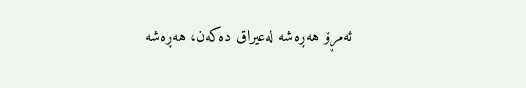ئه‌مڕۆ هه‌ڕه‌شه‌ له‌عیراق ده‌كه‌ن، هه‌ڕه‌شه‌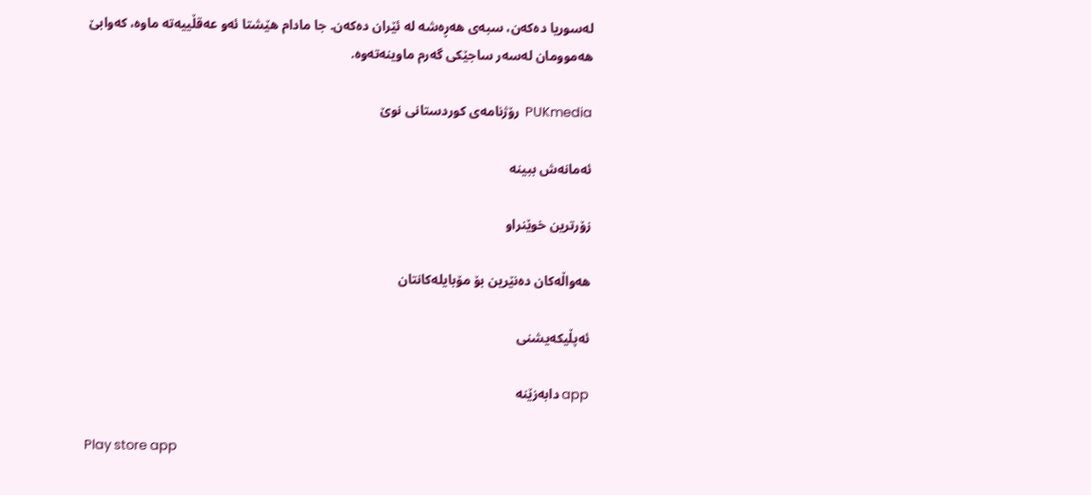له‌سوریا ده‌كه‌ن، سبه‌ی هه‌ڕه‌شه‌ له‌ ئێران ده‌كه‌ن. جا مادام هێشتا ئه‌و عه‌قڵییه‌ته‌ ماوه‌، كه‌وابێ هه‌موومان له‌سه‌ر ساجێكی گه‌رم ماوینه‌ته‌وه‌.

PUKmedia  رۆژنامه‌ی كوردستانی نوێ

ئەمانەش ببینە

زۆرترین خوێنراو

هەواڵەکان دەنێرین بۆ مۆبایلەکانتان

ئەپڵیکەیشنی

app دابەزێنە

Play store app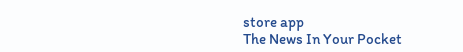store app
The News In Your Pocket